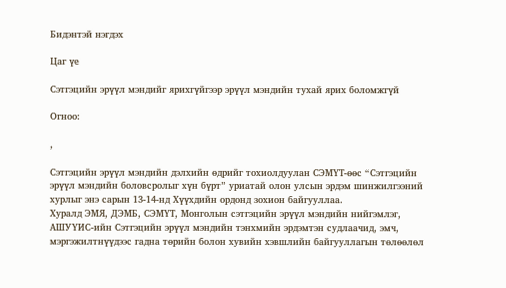Бидэнтэй нэгдэх

Цаг үе

Сэтгэцийн эрүүл мэндийг ярихгүйгээр эрүүл мэндийн тухай ярих боломжгүй

Огноо:

,

Сэтгэцийн эрүүл мэндийн дэлхийн өдрийг тохиолдуулан СЭМҮТ-өөс “Сэтгэцийн эрүүл мэндийн боловсролыг хүн бүрт” уриатай олон улсын эрдэм шинжилгээний хурлыг энэ сарын 13-14-нд Хүүхдийн ордонд зохион байгууллаа.
Хуралд ЭМЯ, ДЭМБ, СЭМҮТ, Монголын сэтгэцийн эрүүл мэндийн нийгэмлэг, АШУҮИС-ийн Сэтгэцийн эрүүл мэндийн тэнхмийн эрдэмтэн судлаачид, эмч, мэргэжилтнүүдээс гадна төрийн болон хувийн хэвшлийн байгууллагын төлөөлөл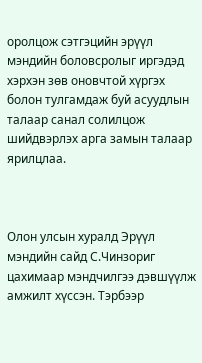оролцож сэтгэцийн эрүүл мэндийн боловсролыг иргэдэд хэрхэн зөв оновчтой хүргэх болон тулгамдаж буй асуудлын талаар санал солилцож шийдвэрлэх арга замын талаар ярилцлаа.



Олон улсын хуралд Эрүүл мэндийн сайд С.Чинзориг цахимаар мэндчилгээ дэвшүүлж амжилт хүссэн. Тэрбээр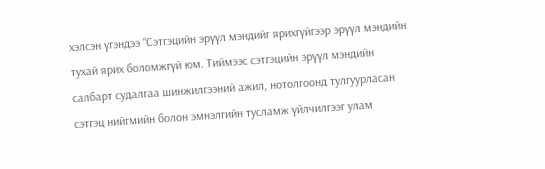хэлсэн үгэндээ “Сэтгэцийн эрүүл мэндийг ярихгүйгээр эрүүл мэндийн тухай ярих боломжгүй юм. Тиймээс сэтгэцийн эрүүл мэндийн салбарт судалгаа шинжилгээний ажил, нотолгоонд тулгуурласан сэтгэц нийгмийн болон эмнэлгийн тусламж үйлчилгээг улам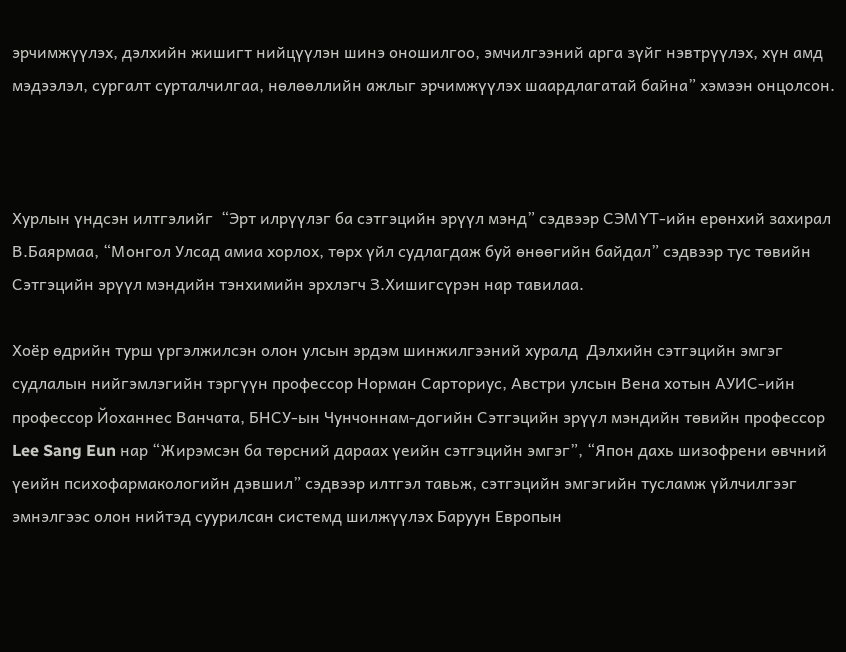эрчимжүүлэх, дэлхийн жишигт нийцүүлэн шинэ оношилгоо, эмчилгээний арга зүйг нэвтрүүлэх, хүн амд мэдээлэл, сургалт сурталчилгаа, нөлөөллийн ажлыг эрчимжүүлэх шаардлагатай байна” хэмээн онцолсон.



Хурлын үндсэн илтгэлийг  “Эрт илрүүлэг ба сэтгэцийн эрүүл мэнд” сэдвээр СЭМҮТ-ийн ерөнхий захирал В.Баярмаа, “Монгол Улсад амиа хорлох, төрх үйл судлагдаж буй өнөөгийн байдал” сэдвээр тус төвийн Сэтгэцийн эрүүл мэндийн тэнхимийн эрхлэгч З.Хишигсүрэн нар тавилаа.

Хоёр өдрийн турш үргэлжилсэн олон улсын эрдэм шинжилгээний хуралд  Дэлхийн сэтгэцийн эмгэг судлалын нийгэмлэгийн тэргүүн профессор Норман Сарториус, Австри улсын Вена хотын АУИС-ийн профессор Йоханнес Ванчата, БНСУ-ын Чунчоннам-догийн Сэтгэцийн эрүүл мэндийн төвийн профессор Lee Sang Eun нар “Жирэмсэн ба төрсний дараах үеийн сэтгэцийн эмгэг”, “Япон дахь шизофрени өвчний үеийн психофармакологийн дэвшил” сэдвээр илтгэл тавьж, сэтгэцийн эмгэгийн тусламж үйлчилгээг эмнэлгээс олон нийтэд суурилсан системд шилжүүлэх Баруун Европын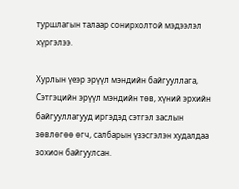туршлагын талаар сонирхолтой мэдээлэл хүргэлээ.

Хурлын үеэр эрүүл мэндийн байгууллага, Сэтгэцийн эрүүл мэндийн төв, хүний эрхийн байгууллагууд иргэдэд сэтгэл заслын зөвлөгөө өгч, салбарын үзэсгэлэн худалдаа зохион байгуулсан.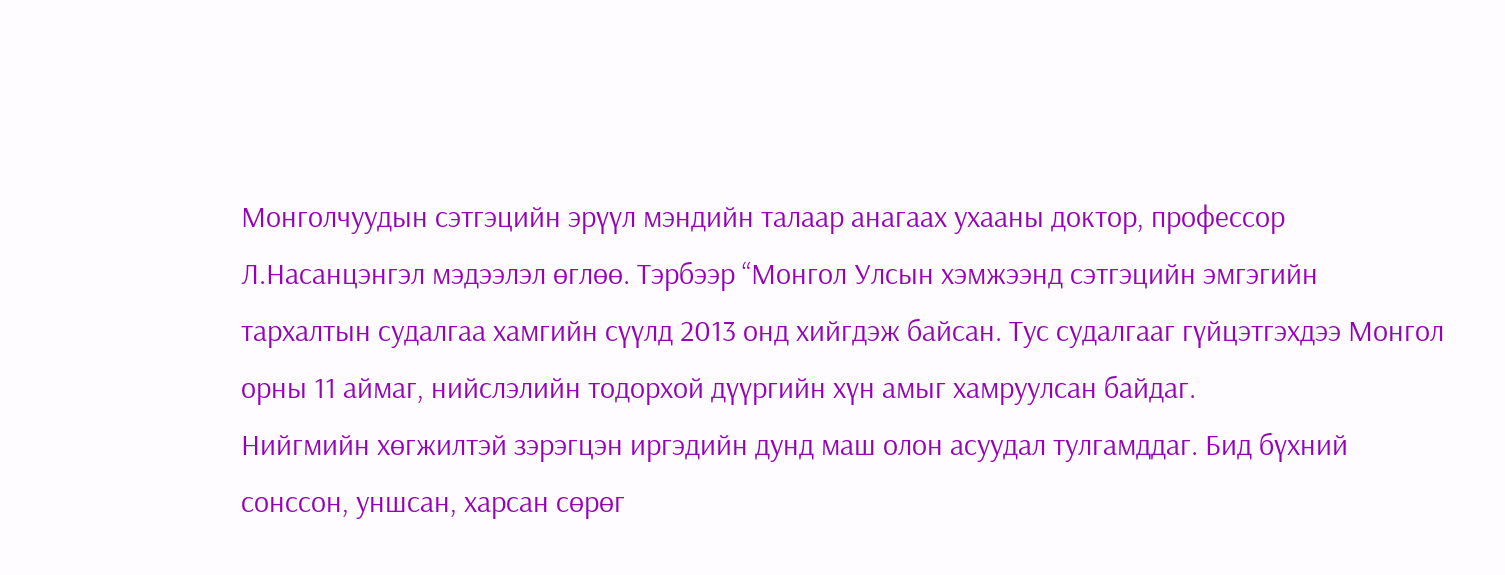Монголчуудын сэтгэцийн эрүүл мэндийн талаар анагаах ухааны доктор, профессор Л.Насанцэнгэл мэдээлэл өглөө. Тэрбээр “Монгол Улсын хэмжээнд сэтгэцийн эмгэгийн тархалтын судалгаа хамгийн сүүлд 2013 онд хийгдэж байсан. Тус судалгааг гүйцэтгэхдээ Монгол орны 11 аймаг, нийслэлийн тодорхой дүүргийн хүн амыг хамруулсан байдаг.
Нийгмийн хөгжилтэй зэрэгцэн иргэдийн дунд маш олон асуудал тулгамддаг. Бид бүхний сонссон, уншсан, харсан сөрөг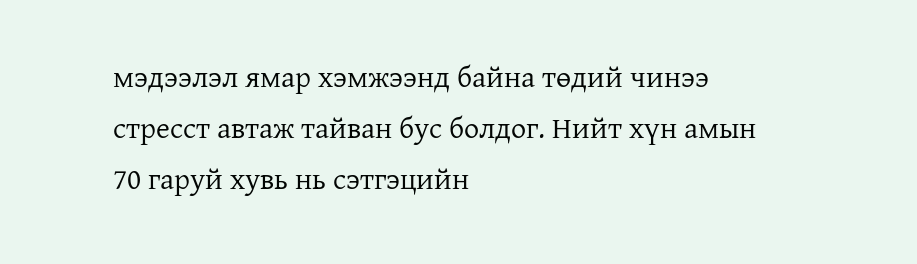мэдээлэл ямар хэмжээнд байна төдий чинээ стресст автаж тайван бус болдог. Нийт хүн амын 70 гаруй хувь нь сэтгэцийн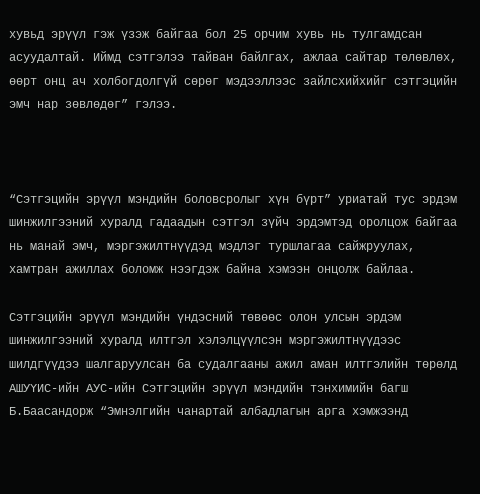хувьд эрүүл гэж үзэж байгаа бол 25 орчим хувь нь тулгамдсан асуудалтай. Иймд сэтгэлээ тайван байлгах, ажлаа сайтар төлөвлөх, өөрт онц ач холбогдолгүй сөрөг мэдээллээс зайлсхийхийг сэтгэцийн эмч нар зөвлөдөг” гэлээ.



“Сэтгэцийн эрүүл мэндийн боловсролыг хүн бүрт” уриатай тус эрдэм шинжилгээний хуралд гадаадын сэтгэл зүйч эрдэмтэд оролцож байгаа нь манай эмч, мэргэжилтнүүдэд мэдлэг туршлагаа сайжруулах, хамтран ажиллах боломж нээгдэж байна хэмээн онцолж байлаа.

Сэтгэцийн эрүүл мэндийн үндэсний төвөөс олон улсын эрдэм шинжилгээний хуралд илтгэл хэлэлцүүлсэн мэргэжилтнүүдээс шилдгүүдээ шалгаруулсан ба судалгааны ажил аман илтгэлийн төрөлд АШУҮИС-ийн АУС-ийн Сэтгэцийн эрүүл мэндийн тэнхимийн багш Б.Баасандорж “Эмнэлгийн чанартай албадлагын арга хэмжээнд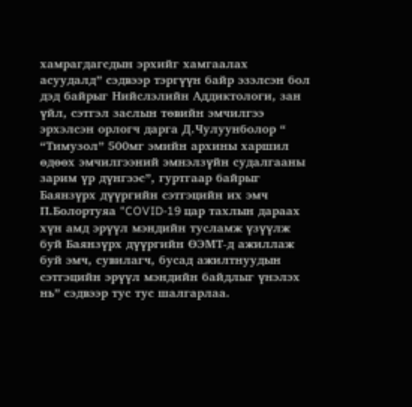хамрагдагсдын эрхийг хамгаалах асуудалд” сэдвээр тэргүүн байр эзэлсэн бол дэд байрыг Нийслэлийн Аддиктологи, зан үйл, сэтгэл заслын төвийн эмчилгээ эрхэлсэн орлогч дарга Д.Чулуунболор “ “Тимузол” 500мг эмийн архины харшил өдөөх эмчилгээний эмнэлзүйн судалгааны зарим үр дүнгээс”, гуртгаар байрыг Баянзүрх дүүргийн сэтгэцийн их эмч П.Болортуяа “COVID-19 цар тахлын дараах хүн амд эрүүл мэндийн тусламж үзүүлж буй Баянзүрх дүүргийн ӨЭМТ-д ажиллаж буй эмч, сувилагч, бусад ажилтнуудын сэтгэцийн эрүүл мэндийн байдлыг үнэлэх нь” сэдвээр тус тус шалгарлаа.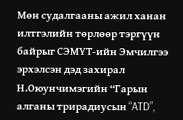Мөн судалгааны ажил ханан илтгэлийн төрлөөр тэргүүн байрыг СЭМҮТ-ийн Эмчилгээ эрхэлсэн дэд захирал Н.Оюунчимэгийн “Гарын алганы трирадиусын “ATD”,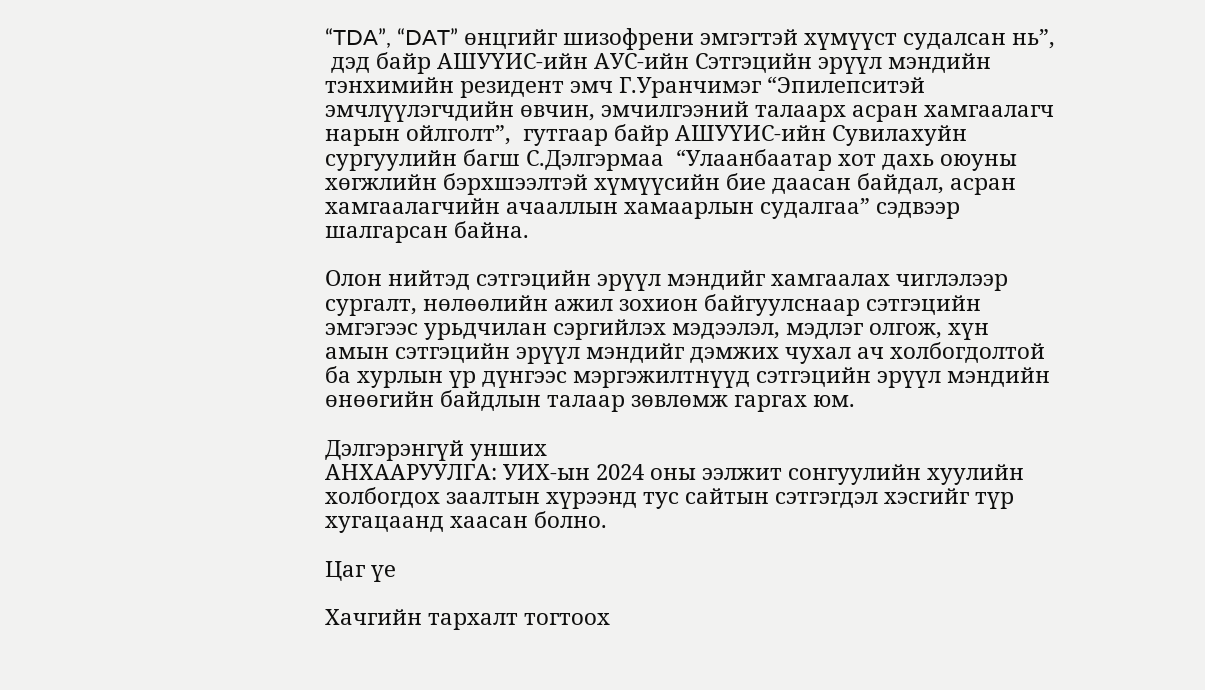“TDA”, “DAT” өнцгийг шизофрени эмгэгтэй хүмүүст судалсан нь”,
 дэд байр АШУҮИС-ийн АУС-ийн Сэтгэцийн эрүүл мэндийн тэнхимийн резидент эмч Г.Уранчимэг “Эпилепситэй эмчлүүлэгчдийн өвчин, эмчилгээний талаарх асран хамгаалагч нарын ойлголт”,  гутгаар байр АШУҮИС-ийн Сувилахуйн сургуулийн багш С.Дэлгэрмаа  “Улаанбаатар хот дахь оюуны хөгжлийн бэрхшээлтэй хүмүүсийн бие даасан байдал, асран хамгаалагчийн ачааллын хамаарлын судалгаа” сэдвээр шалгарсан байна.

Олон нийтэд сэтгэцийн эрүүл мэндийг хамгаалах чиглэлээр сургалт, нөлөөлийн ажил зохион байгуулснаар сэтгэцийн эмгэгээс урьдчилан сэргийлэх мэдээлэл, мэдлэг олгож, хүн амын сэтгэцийн эрүүл мэндийг дэмжих чухал ач холбогдолтой ба хурлын үр дүнгээс мэргэжилтнүүд сэтгэцийн эрүүл мэндийн өнөөгийн байдлын талаар зөвлөмж гаргах юм.

Дэлгэрэнгүй унших
АНХААРУУЛГА: УИХ-ын 2024 оны ээлжит сонгуулийн хуулийн холбогдох заалтын хүрээнд тус сайтын сэтгэгдэл хэсгийг түр хугацаанд хаасан болно.

Цаг үе

Хачгийн тархалт тогтоох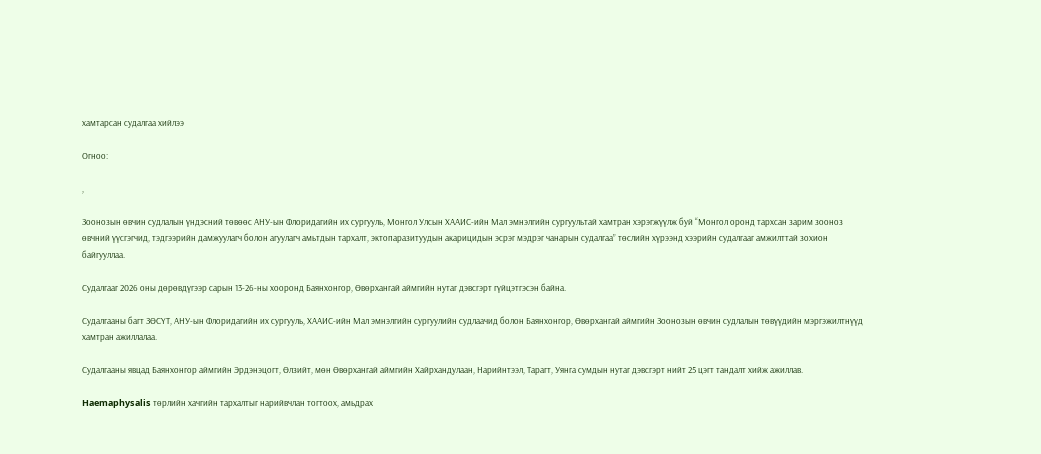хамтарсан судалгаа хийлээ

Огноо:

,

Зоонозын өвчин судлалын үндэсний төвөөс АНУ-ын Флоридагийн их сургууль, Монгол Улсын ХААИС-ийн Мал эмнэлгийн сургуультай хамтран хэрэгжүүлж буй “Монгол оронд тархсан зарим зооноз өвчний үүсгэгчид, тэдгээрийн дамжуулагч болон агуулагч амьтдын тархалт, эктопаразитуудын акарицидын эсрэг мэдрэг чанарын судалгаа” төслийн хүрээнд хээрийн судалгааг амжилттай зохион байгууллаа.

Судалгааг 2026 оны дөрөвдүгээр сарын 13-26-ны хооронд Баянхонгор, Өвөрхангай аймгийн нутаг дэвсгэрт гүйцэтгэсэн байна.

Судалгааны багт ЗӨСҮТ, АНУ-ын Флоридагийн их сургууль, ХААИС-ийн Мал эмнэлгийн сургуулийн судлаачид болон Баянхонгор, Өвөрхангай аймгийн Зоонозын өвчин судлалын төвүүдийн мэргэжилтнүүд хамтран ажиллалаа.

Судалгааны явцад Баянхонгор аймгийн Эрдэнэцогт, Өлзийт, мөн Өвөрхангай аймгийн Хайрхандулаан, Нарийнтээл, Тарагт, Уянга сумдын нутаг дэвсгэрт нийт 25 цэгт тандалт хийж ажиллав.

Haemaphysalis төрлийн хачгийн тархалтыг нарийвчлан тогтоох, амьдрах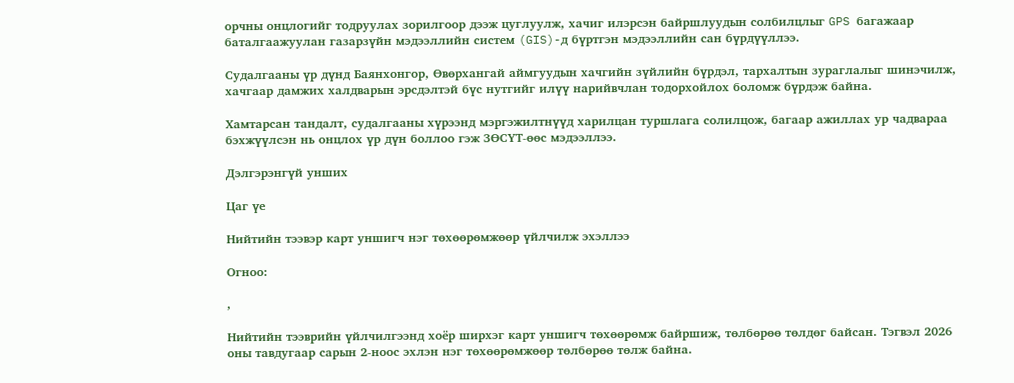орчны онцлогийг тодруулах зорилгоор дээж цуглуулж, хачиг илэрсэн байршлуудын солбилцлыг GPS багажаар баталгаажуулан газарзүйн мэдээллийн систем (GIS)-д бүртгэн мэдээллийн сан бүрдүүллээ.

Судалгааны үр дүнд Баянхонгор, Өвөрхангай аймгуудын хачгийн зүйлийн бүрдэл, тархалтын зураглалыг шинэчилж, хачгаар дамжих халдварын эрсдэлтэй бүс нутгийг илүү нарийвчлан тодорхойлох боломж бүрдэж байна.

Хамтарсан тандалт, судалгааны хүрээнд мэргэжилтнүүд харилцан туршлага солилцож, багаар ажиллах ур чадвараа бэхжүүлсэн нь онцлох үр дүн боллоо гэж ЗӨСҮТ-өөс мэдээллээ.

Дэлгэрэнгүй унших

Цаг үе

Нийтийн тээвэр карт уншигч нэг төхөөрөмжөөр үйлчилж эхэллээ

Огноо:

,

Нийтийн тээврийн үйлчилгээнд хоёр ширхэг карт уншигч төхөөрөмж байршиж, төлбөрөө төлдөг байсан. Тэгвэл 2026 оны тавдугаар сарын 2-ноос эхлэн нэг төхөөрөмжөөр төлбөрөө төлж байна.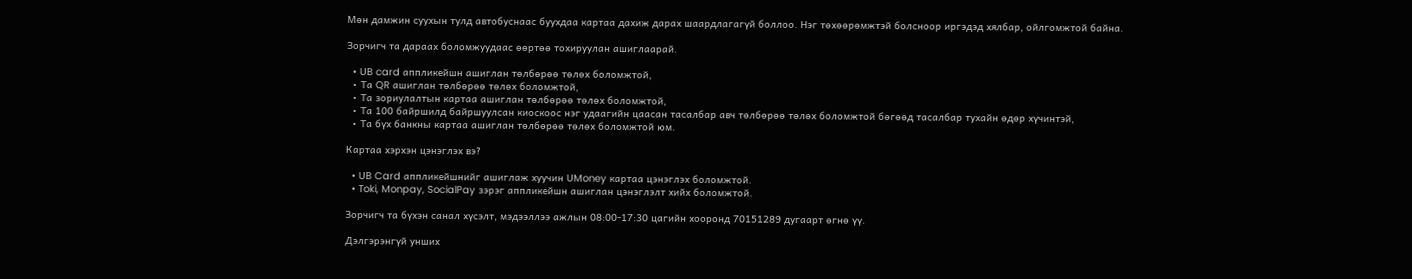Мөн дамжин суухын тулд автобуснаас буухдаа картаа дахиж дарах шаардлагагүй боллоо. Нэг төхөөрөмжтэй болсноор иргэдэд хялбар, ойлгомжтой байна.

Зорчигч та дараах боломжуудаас өөртөө тохируулан ашиглаарай.

  • UB card аппликейшн ашиглан төлбөрөө төлөх боломжтой,
  • Та QR ашиглан төлбөрөө төлөх боломжтой,
  • Та зориулалтын картаа ашиглан төлбөрөө төлөх боломжтой,
  • Та 100 байршилд байршуулсан киоскоос нэг удаагийн цаасан тасалбар авч төлбөрөө төлөх боломжтой бөгөөд тасалбар тухайн өдөр хүчинтэй,
  • Та бүх банкны картаа ашиглан төлбөрөө төлөх боломжтой юм.

Картаа хэрхэн цэнэглэх вэ?

  • UB Card аппликейшнийг ашиглаж хуучин UMoney картаа цэнэглэх боломжтой.
  • Toki, Monpay, SocialPay зэрэг аппликейшн ашиглан цэнэглэлт хийх боломжтой.

Зорчигч та бүхэн санал хүсэлт, мэдээллээ ажлын 08:00-17:30 цагийн хооронд 70151289 дугаарт өгнө үү.

Дэлгэрэнгүй унших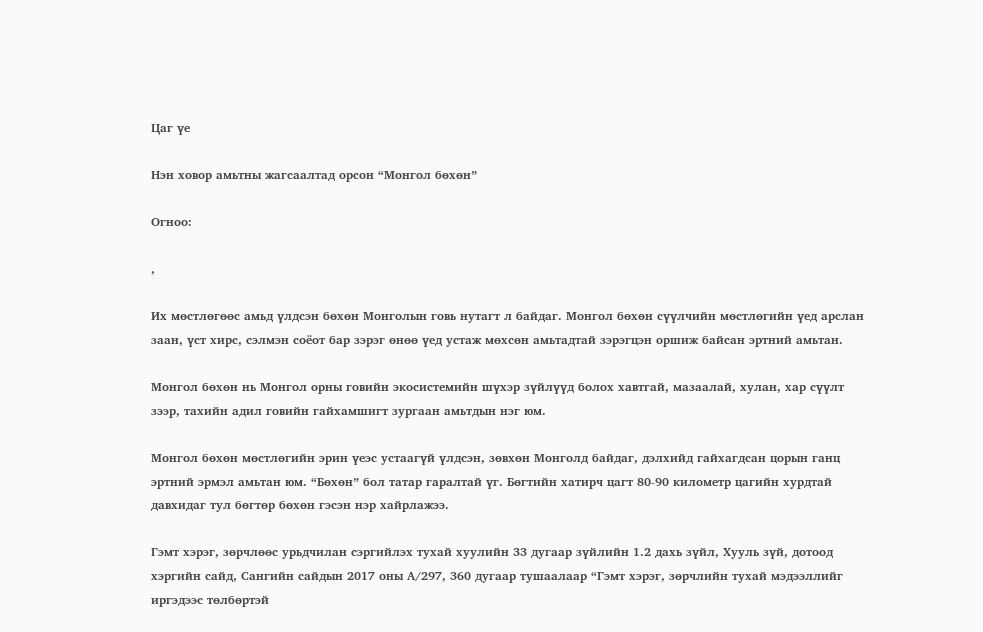Цаг үе

Нэн ховор амьтны жагсаалтад орсон “Монгол бөхөн”

Огноо:

,

Их мөстлөгөөс амьд үлдсэн бөхөн Монголын говь нутагт л байдаг. Монгол бөхөн сүүлчийн мөстлөгийн үед арслан заан, үст хирс, сэлмэн соёот бар зэрэг өнөө үед устаж мөхсөн амьтадтай зэрэгцэн оршиж байсан эртний амьтан.

Монгол бөхөн нь Монгол орны говийн экосистемийн шүхэр зүйлүүд болох хавтгай, мазаалай, хулан, хар сүүлт зээр, тахийн адил говийн гайхамшигт зургаан амьтдын нэг юм.

Монгол бөхөн мөстлөгийн эрин үеэс устаагүй үлдсэн, зөвхөн Монголд байдаг, дэлхийд гайхагдсан цорын ганц эртний эрмэл амьтан юм. “Бөхөн” бол татар гаралтай үг. Бөгтийн хатирч цагт 80-90 километр цагийн хурдтай давхидаг тул бөгтөр бөхөн гэсэн нэр хайрлажээ.

Гэмт хэрэг, зөрчлөөс урьдчилан сэргийлэх тухай хуулийн 33 дугаар зүйлийн 1.2 дахь зүйл, Хууль зүй, дотоод хэргийн сайд, Сангийн сайдын 2017 оны А/297, 360 дугаар тушаалаар “Гэмт хэрэг, зөрчлийн тухай мэдээллийг иргэдээс төлбөртэй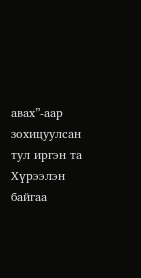авах”-аар зохицуулсан тул иргэн та Хүрээлэн байгаа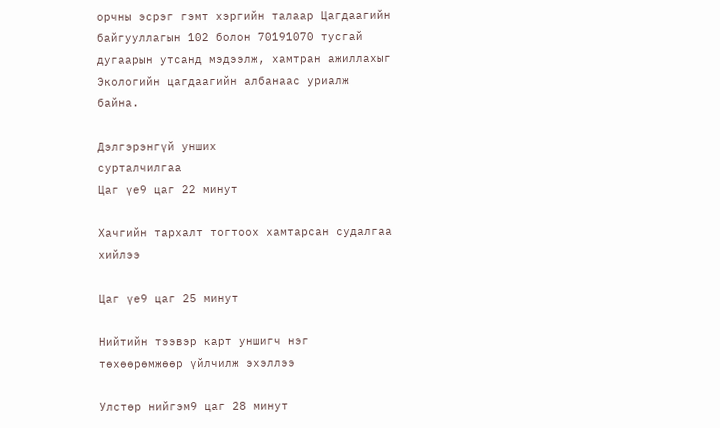орчны эсрэг гэмт хэргийн талаар Цагдаагийн байгууллагын 102 болон 70191070 тусгай дугаарын утсанд мэдээлж, хамтран ажиллахыг Экологийн цагдаагийн албанаас уриалж байна.

Дэлгэрэнгүй унших
сурталчилгаа
Цаг үе9 цаг 22 минут

Хачгийн тархалт тогтоох хамтарсан судалгаа хийлээ

Цаг үе9 цаг 25 минут

Нийтийн тээвэр карт уншигч нэг төхөөрөмжөөр үйлчилж эхэллээ

Улстөр нийгэм9 цаг 28 минут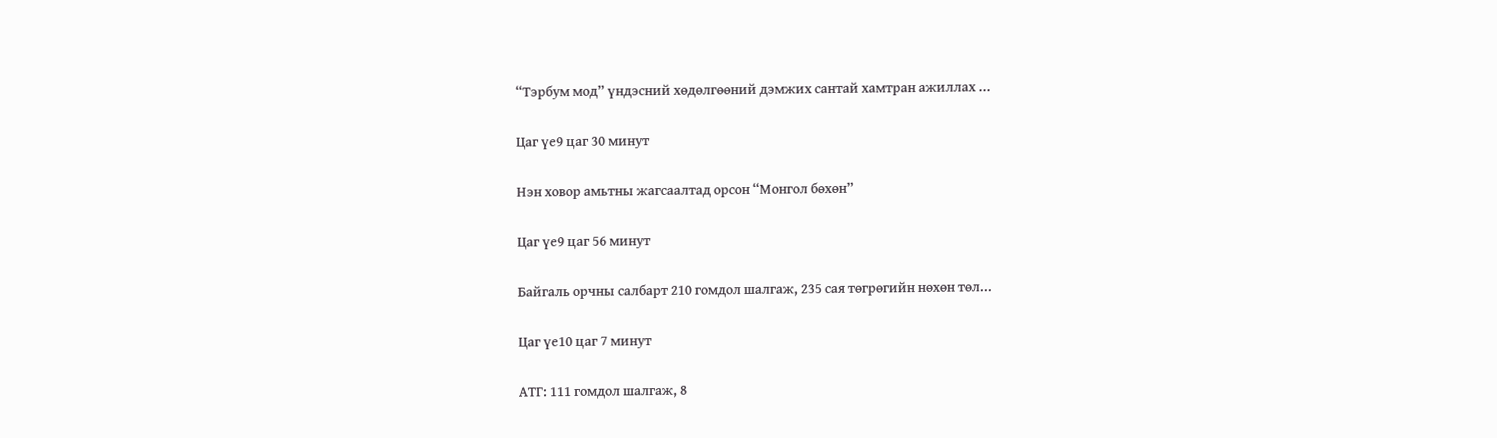“Тэрбум мод” үндэсний хөдөлгөөний дэмжих сантай хамтран ажиллах ...

Цаг үе9 цаг 30 минут

Нэн ховор амьтны жагсаалтад орсон “Монгол бөхөн”

Цаг үе9 цаг 56 минут

Байгаль орчны салбарт 210 гомдол шалгаж, 235 сая төгрөгийн нөхөн төл...

Цаг үе10 цаг 7 минут

АТГ: 111 гомдол шалгаж, 8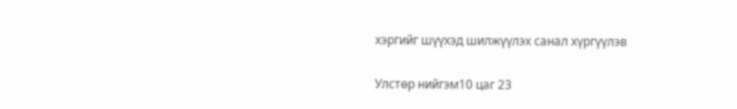хэргийг шүүхэд шилжүүлэх санал хүргүүлэв

Улстөр нийгэм10 цаг 23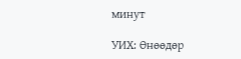минут

УИХ: Өнөөдөр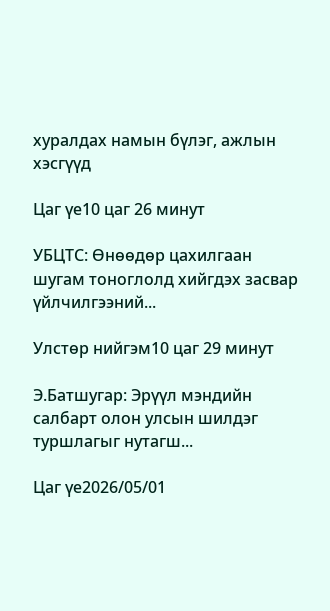хуралдах намын бүлэг, ажлын хэсгүүд

Цаг үе10 цаг 26 минут

УБЦТС: Өнөөдөр цахилгаан шугам тоноглолд хийгдэх засвар үйлчилгээний...

Улстөр нийгэм10 цаг 29 минут

Э.Батшугар: Эрүүл мэндийн салбарт олон улсын шилдэг туршлагыг нутагш...

Цаг үе2026/05/01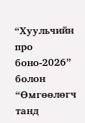“Хуульчийн про боно-2026” болон “Өмгөөлөгч танд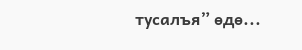тусалъя” өдө...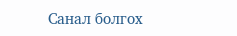Санал болгох